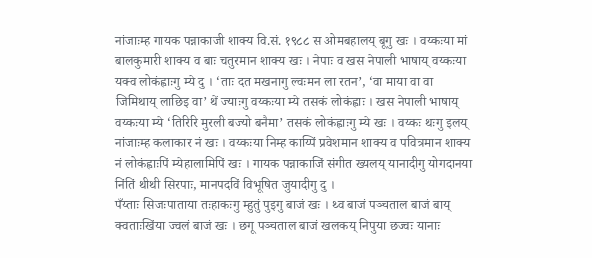नांजाःम्ह गायक पन्नाकाजी शाक्य वि.सं. १९८८ स ओमबहालय् बूगु खः । वय्कःया मां बालकुमारी शाक्य व बाः चतुरमान शाक्य खः । नेपाः व खस नेपाली भाषाय् वय्कःया यक्व लोकंह्वाःगु म्ये दु । ‘ताः दत मखनागु ल्वःमन ला रतन’, ‘वा माया वा वा जिमिथाय् लाछिइ वा’ थें ज्याःगु वय्कःया म्ये तसकं लोकंह्वाः । खस नेपाली भाषाय् वय्कःया म्ये ‘तिरिरि मुरली बज्यो बनैमा’ तसकं लोकंह्वाःगु म्ये खः । वय्कः थःगु इलय् नांजाःम्ह कलाकार नं खः । वय्कःया निम्ह काय्पिं प्रवेशमान शाक्य व पवित्रमान शाक्य नं लोकंह्वाःपिं म्येहालामिपिं खः । गायक पन्नाकाजिं संगीत ख्यलय् यानादीगु योगदानया निंतिं थीथी सिरपाः, मानपदविं विभूषित जुयादीगु दु ।
पँय्ताः सिजःपाताया तःहाकःगु म्हुतुं पुइगु बाजं खः । थ्व बाजं पञ्चताल बाजं बाय् क्वताःखिंया ज्वलं बाजं खः । छगू पञ्चताल बाजं खलकय् निपुया छज्वः यानाः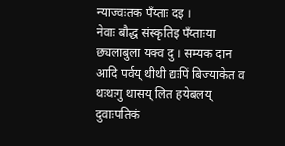न्याज्वःतक पँय्ताः दइ ।
नेवाः बौद्ध संस्कृतिइ पँय्ताःया छ्यलाबुला यक्व दु । सम्यक दान आदि पर्वय् थीथी द्यःपिं बिज्याकेत व थःथःगु थासय् लित हयेबलय् दुवाःपतिकं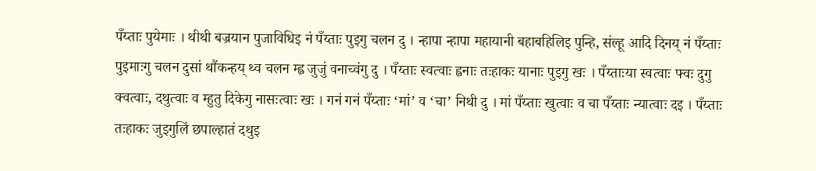पँय्ताः पुयेमाः । थीथी बज्रयान पुजाविधिइ नं पँय्ताः पुइगु चलन दु । न्हापा न्हापा महायानी बहाबहिलिइ पुन्हि, संल्हू आदि दिनय् नं पँय्ताः पुइमाःगु चलन दुसां थौंकन्हय् थ्व चलन म्ह्व जुजुं वनाच्वंगु दु । पँय्ताः स्वत्वाः ह्वनाः तःहाकः यानाः पुइगु खः । पँय्ताःया स्वत्वाः फ्वः दुगु क्वत्वाः, दथुत्वाः व म्हुतु दिकेगु नासःत्वाः खः । गनं गनं पँय्ताः ‘मां’ व ‘चा’ निथी दु । मां पँय्ताः खुत्वाः व चा पँय्ताः न्यात्वाः दइ । पँय्ताः तःहाकः जुइगुलिं छपाल्हातं दथुइ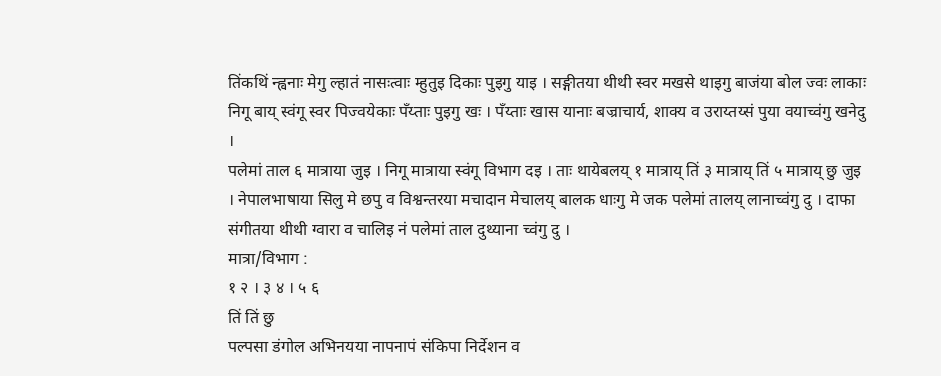तिंकथिं न्ह्वनाः मेगु ल्हातं नासःत्वाः म्हुतुइ दिकाः पुइगु याइ । सङ्गीतया थीथी स्वर मखसे थाइगु बाजंया बोल ज्वः लाकाः निगू बाय् स्वंगू स्वर पिज्वयेकाः पँय्ताः पुइगु खः । पँय्ताः खास यानाः बज्राचार्य, शाक्य व उराय्तय्सं पुया वयाच्वंगु खनेदु ।
पलेमां ताल ६ मात्राया जुइ । निगू मात्राया स्वंगू विभाग दइ । ताः थायेबलय् १ मात्राय् तिं ३ मात्राय् तिं ५ मात्राय् छु जुइ । नेपालभाषाया सिलु मे छपु व विश्वन्तरया मचादान मेचालय् बालक धाःगु मे जक पलेमां तालय् लानाच्वंगु दु । दाफा संगीतया थीथी ग्वारा व चालिइ नं पलेमां ताल दुथ्याना च्वंगु दु ।
मात्रा/विभाग :
१ २ । ३ ४ । ५ ६
तिं तिं छु
पल्पसा डंगोल अभिनयया नापनापं संकिपा निर्देशन व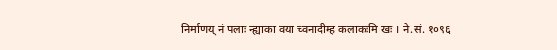निर्माणय् नं पलाः न्ह्याका वया च्वनादीम्ह कलाकःमि खः । ने.सं. १०९६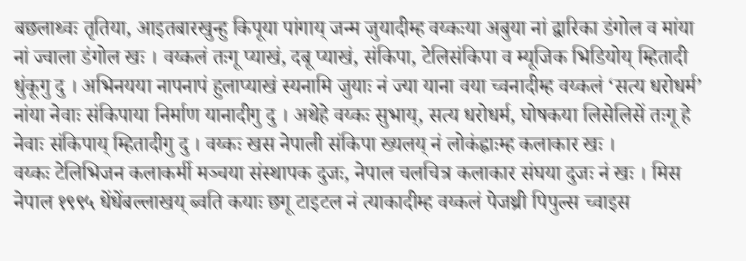बछलाथ्वः तृतिया, आइतबारखुन्हु किपूया पांगाय् जन्म जुयादीम्ह वय्कःया अबुया नां द्वारिका डंगोल व मांया नां ज्वाला डंगोल खः । वय्कलं तःगू प्याखं, दबू प्याखं, संकिपा, टेलिसंकिपा व म्यूजिक भिडियोय् म्हितादी धुंकूगु दु । अभिनयया नापनापं हुलाप्याखं स्यनामि जुयाः नं ज्या याना वया च्वनादीम्ह वय्कलं ‘सत्य धरोधर्म’ नांया नेवाः संकिपाया निर्माण यानादीगु दु । अथेहे वय्कः सुभाय्, सत्य धरोधर्म, घोषकया लिसेलिसें तःगू हे नेवाः संकिपाय् म्हितादीगु दु । वय्कः खस नेपाली संकिपा ख्यलय् नं लोकंह्वाःम्ह कलाकार खः ।
वय्कः टेलिभिजन कलाकर्मी मञ्चया संस्थापक दुजः, नेपाल चलचित्र कलाकार संघया दुजः नं खः । मिस नेपाल १९९५ धेंधेंबल्लाखय् ब्वति कयाः छगू टाइटल नं त्याकादीम्ह वय्कलं पेजथ्री पिपुल्स च्वाइस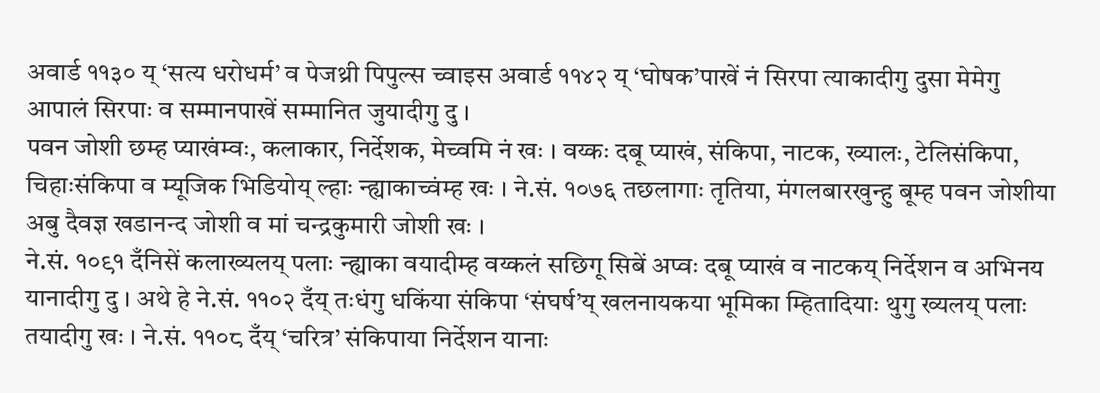अवार्ड ११३० य् ‘सत्य धरोधर्म’ व पेजथ्री पिपुल्स च्वाइस अवार्ड ११४२ य् ‘घोषक’पाखें नं सिरपा त्याकादीगु दुसा मेमेगु आपालं सिरपाः व सम्मानपाखें सम्मानित जुयादीगु दु ।
पवन जोशी छम्ह प्याखंम्वः, कलाकार, निर्देशक, मेच्वमि नं खः । वय्कः दबू प्याखं, संकिपा, नाटक, ख्यालः, टेलिसंकिपा, चिहाःसंकिपा व म्यूजिक भिडियोय् ल्हाः न्ह्याकाच्वंम्ह खः । ने.सं. १०७६ तछलागाः तृतिया, मंगलबारखुन्हु बूम्ह पवन जोशीया अबु दैवज्ञ खडानन्द जोशी व मां चन्द्रकुमारी जोशी खः ।
ने.सं. १०९१ दँनिसें कलाख्यलय् पलाः न्ह्याका वयादीम्ह वय्कलं सछिगू सिबें अप्वः दबू प्याखं व नाटकय् निर्देशन व अभिनय यानादीगु दु । अथे हे ने.सं. ११०२ दँय् तःधंगु धकिंया संकिपा ‘संघर्ष’य् खलनायकया भूमिका म्हितादियाः थुगु ख्यलय् पलाः तयादीगु खः । ने.सं. ११०८ दँय् ‘चरित्र’ संकिपाया निर्देशन यानाः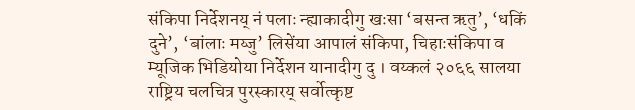संकिपा निर्देशनय् नं पलाः न्ह्याकादीगु खःसा ‘बसन्त ऋतु’, ‘धकिं दुने’, ‘बांलाः मय्जु’ लिसेंया आपालं संकिपा, चिहाःसंकिपा व म्यूजिक भिडियोया निर्देशन यानादीगु दु । वय्कलं २०६६ सालया राष्ट्रिय चलचित्र पुरस्कारय् सर्वोत्कृष्ट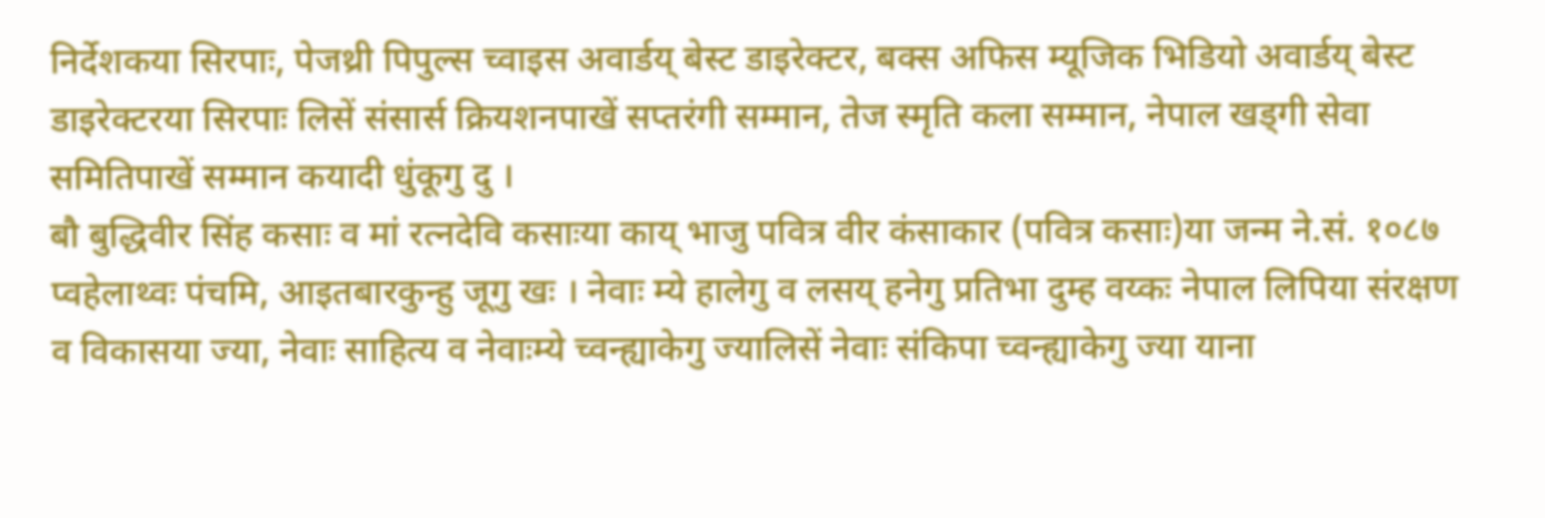निर्देशकया सिरपाः, पेजथ्री पिपुल्स च्वाइस अवार्डय् बेस्ट डाइरेक्टर, बक्स अफिस म्यूजिक भिडियो अवार्डय् बेस्ट डाइरेक्टरया सिरपाः लिसें संसार्स क्रियशनपाखें सप्तरंगी सम्मान, तेज स्मृति कला सम्मान, नेपाल खड्गी सेवा समितिपाखें सम्मान कयादी धुंकूगु दु ।
बौ बुद्धिवीर सिंह कसाः व मां रत्नदेवि कसाःया काय् भाजु पवित्र वीर कंसाकार (पवित्र कसाः)या जन्म ने.सं. १०८७ प्वहेलाथ्वः पंचमि, आइतबारकुन्हु जूगु खः । नेवाः म्ये हालेगु व लसय् हनेगु प्रतिभा दुम्ह वय्कः नेपाल लिपिया संरक्षण व विकासया ज्या, नेवाः साहित्य व नेवाःम्ये च्वन्ह्याकेगु ज्यालिसें नेवाः संकिपा च्वन्ह्याकेगु ज्या याना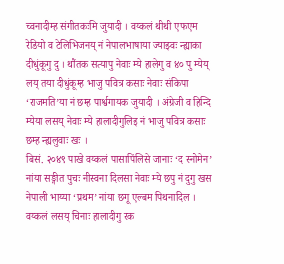च्वनादीम्ह संगीतकःमि जुयादी । वय्कलं थीथी एफएम रेडियो व टेलिभिजनय् नं नेपालभाषाया ज्याझ्वः न्ह्याका दीधुंकूगु दु । थौंतक सत्यापु नेवाः म्ये हालेगु व ४० पु म्येय् लय् तया दीधुंकूम्ह भाजु पवित्र कसाः नेवाः संकिपा ‘राजमति’या नं छम्ह पार्श्वगायक जुयादी । अंग्रेजी व हिन्दि म्येया लसय् नेवाः म्ये हालादीगुलिइ नं भाजु पवित्र कसाः छम्ह न्ह्यलुवाः खः ।
बिसं. २०४९ पाखे वय्कलं पासापिंलिसे जानाः ‘द स्नोमेन’ नांया सङ्गीत पुचः नीस्वना दिलसा नेवाः म्ये छपु नं दुगु खस नेपाली भाय्या ‘प्रथम’ नांया छगू एल्बम पिथनादिल । वय्कलं लसय् चिनाः हालादीगु रक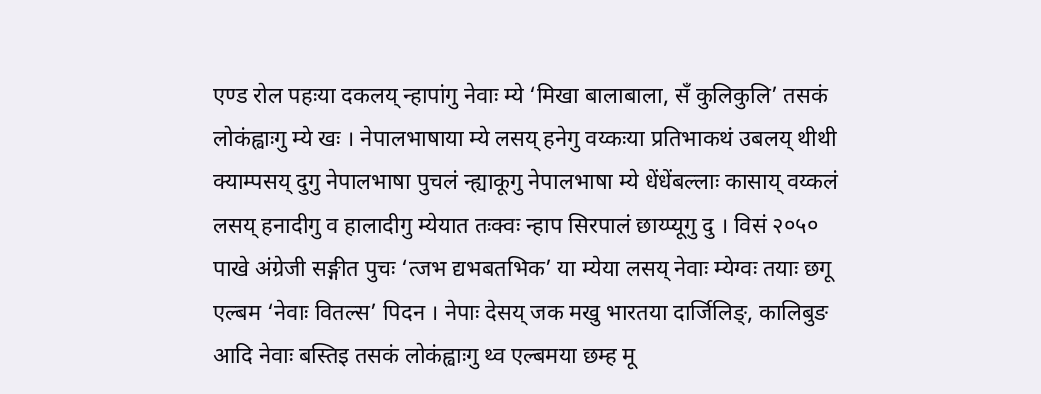एण्ड रोल पहःया दकलय् न्हापांगु नेवाः म्ये ‘मिखा बालाबाला, सँ कुलिकुलि’ तसकं लोकंह्वाःगु म्ये खः । नेपालभाषाया म्ये लसय् हनेगु वय्कःया प्रतिभाकथं उबलय् थीथी क्याम्पसय् दुगु नेपालभाषा पुचलं न्ह्याकूगु नेपालभाषा म्ये धेंधेंबल्लाः कासाय् वय्कलं लसय् हनादीगु व हालादीगु म्येयात तःक्वः न्हाप सिरपालं छाय्प्यूगु दु । विसं २०५० पाखे अंग्रेजी सङ्गीत पुचः ‘त्जभ द्यभबतभिक’ या म्येया लसय् नेवाः म्येग्वः तयाः छगू एल्बम ‘नेवाः वितल्स’ पिदन । नेपाः देसय् जक मखु भारतया दार्जिलिङ्, कालिबुङ आदि नेवाः बस्तिइ तसकं लोकंह्वाःगु थ्व एल्बमया छम्ह मू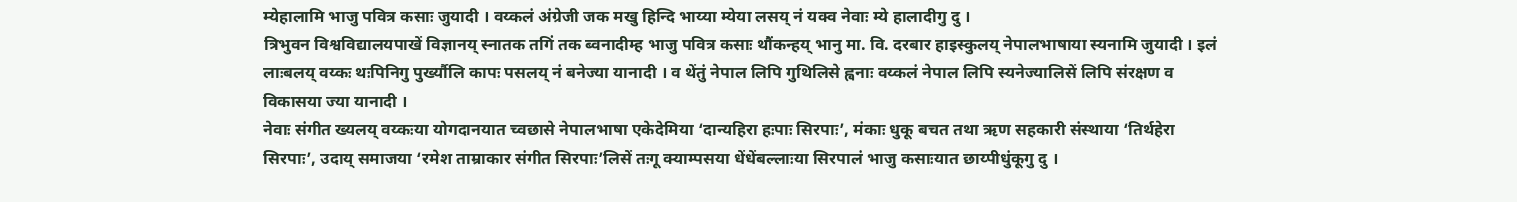म्येहालामि भाजु पवित्र कसाः जुयादी । वय्कलं अंग्रेजी जक मखु हिन्दि भाय्या म्येया लसय् नं यक्व नेवाः म्ये हालादीगु दु ।
त्रिभुवन विश्वविद्यालयपाखें विज्ञानय् स्नातक तगिं तक ब्वनादीम्ह भाजु पवित्र कसाः थौंकन्हय् भानु मा. वि. दरबार हाइस्कुलय् नेपालभाषाया स्यनामि जुयादी । इलं लाःबलय् वय्कः थःपिनिगु पुर्ख्यौलि कापः पसलय् नं बनेज्या यानादी । व थेंतुं नेपाल लिपि गुथिलिसे ह्वनाः वय्कलं नेपाल लिपि स्यनेज्यालिसें लिपि संरक्षण व विकासया ज्या यानादी ।
नेवाः संगीत ख्यलय् वय्कःया योगदानयात च्वछासे नेपालभाषा एकेदेमिया ‘दान्यहिरा हःपाः सिरपाः’, मंकाः धुकू बचत तथा ऋण सहकारी संस्थाया ‘तिर्थहेरा सिरपाः’, उदाय् समाजया ‘रमेश ताम्राकार संगीत सिरपाः’लिसें तःगू क्याम्पसया धेंधेंबल्लाःया सिरपालं भाजु कसाःयात छाय्पीधुंकूगु दु ।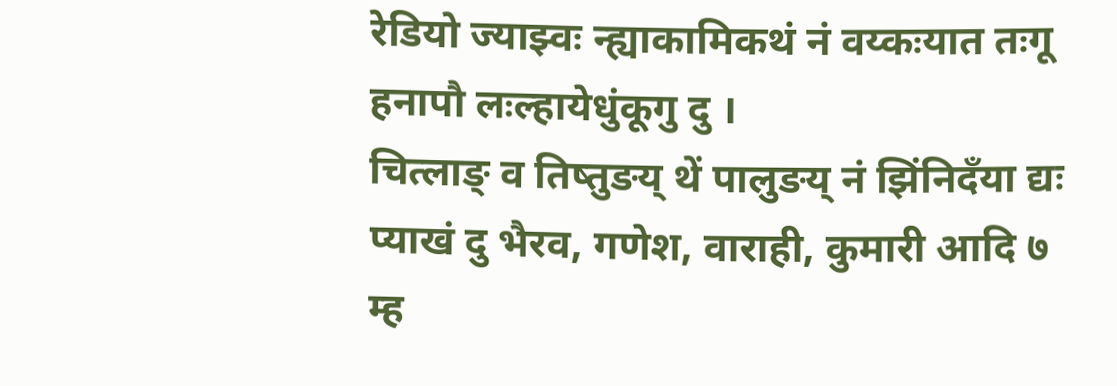रेडियो ज्याझ्वः न्ह्याकामिकथं नं वय्कःयात तःगू हनापौ लःल्हायेधुंकूगु दु ।
चित्लाङ् व तिष्तुङय् थें पालुङय् नं झिंनिदँया द्यः प्याखं दु भैरव, गणेश, वाराही, कुमारी आदि ७ म्ह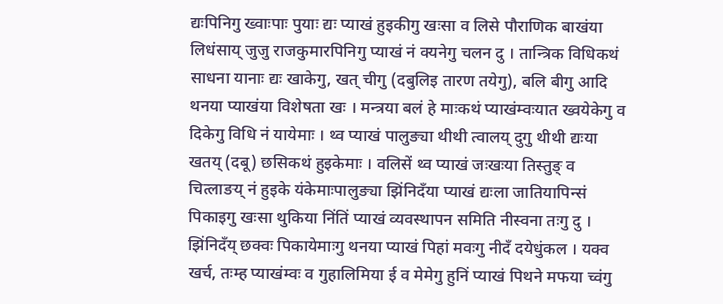द्यःपिनिगु ख्वाःपाः पुयाः द्यः प्याखं हुइकीगु खःसा व लिसे पौराणिक बाखंया लिधंसाय् जुजु राजकुमारपिनिगु प्याखं नं क्यनेगु चलन दु । तान्त्रिक विधिकथं साधना यानाः द्यः खाकेगु, खत् चीगु (दबुलिइ तारण तयेगु), बलि बीगु आदि थनया प्याखंया विशेषता खः । मन्त्रया बलं हे माःकथं प्याखंम्वःयात ख्वयेकेगु व दिकेगु विधि नं यायेमाः । थ्व प्याखं पालुङ्या थीथी त्वालय् दुगु थीथी द्यःया खतय् (दबू) छसिकथं हुइकेमाः । वलिसें थ्व प्याखं जःखःया तिस्तुङ् व चित्लाङय् नं हुइके यंकेमाःपालुङ्या झिंनिदँया प्याखं द्यःला जातियापिन्सं पिकाइगु खःसा थुकिया निंतिं प्याखं व्यवस्थापन समिति नीस्वना तःगु दु । झिंनिदँय् छक्वः पिकायेमाःगु थनया प्याखं पिहां मवःगु नीदँ दयेधुंकल । यक्व खर्च, तःम्ह प्याखंम्वः व गुहालिमिया ई व मेमेगु हुनिं प्याखं पिथने मफया च्वंगु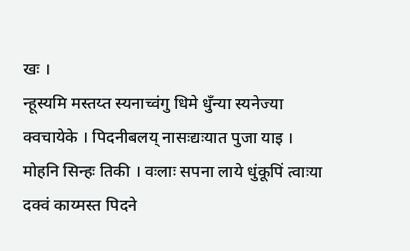खः ।
न्हूस्यमि मस्तय्त स्यनाच्वंगु धिमे धुँन्या स्यनेज्या क्वचायेके । पिदनीबलय् नासःद्यःयात पुजा याइ । मोहनि सिन्हः तिकी । वःलाः सपना लाये धुंकूपिं त्वाःया दक्वं काय्मस्त पिदने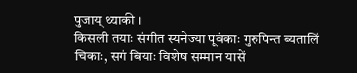पुजाय् थ्याकी ।
किसली तयाः संगीत स्यनेज्या पूवंकाः गुरुपिन्त ब्यतालिं चिकाः, सगं बियाः विशेष सम्मान यासें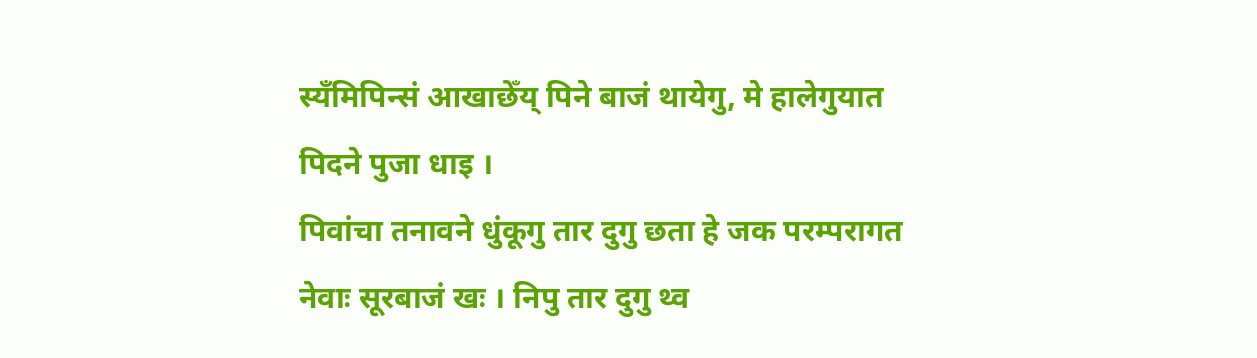स्यँमिपिन्सं आखाछेँय् पिने बाजं थायेगु, मे हालेगुयात पिदने पुजा धाइ ।
पिवांचा तनावने धुंकूगु तार दुगु छता हे जक परम्परागत नेवाः सूरबाजं खः । निपु तार दुगु थ्व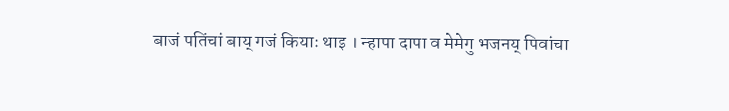बाजं पतिंचां बाय् गजं कियाः थाइ । न्हापा दापा व मेमेगु भजनय् पिवांचा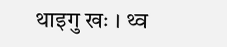थाइगु खः । थ्व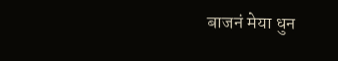बाजनं मेया धुन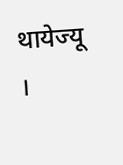थायेज्यू ।